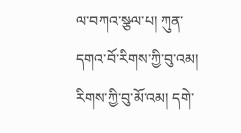ལ་བཀའ་སྩལ་པ། ཀུན་དགའ་བོ་རིགས་ཀྱི་བུ་འམ། རིགས་ཀྱི་བུ་མོ་འམ། དགེ་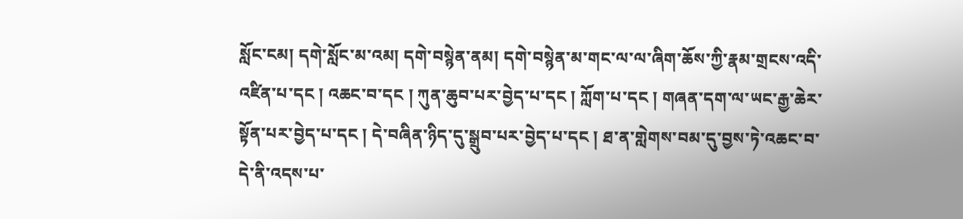སློང་ངམ། དགེ་སློང་མ་འམ། དགེ་བསྙེན་ནམ། དགེ་བསྙེན་མ་གང་ལ་ལ་ཞིག་ཆོས་ཀྱི་རྣམ་གྲངས་འདི་འཛིན་པ་དང ། འཆང་བ་དང ། ཀུན་ཆུབ་པར་བྱེད་པ་དང ། ཀློག་པ་དང ། གཞན་དག་ལ་ཡང་རྒྱ་ཆེར་སྟོན་པར་བྱེད་པ་དང ། དེ་བཞིན་ཉིད་དུ་སྒྲུབ་པར་བྱེད་པ་དང ། ཐ་ན་གླེགས་བམ་དུ་བྱས་ཏེ་འཆང་བ་དེ་ནི་འདས་པ་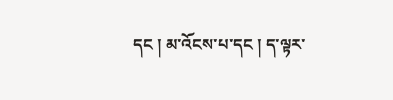དང ། མ་འོངས་པ་དང ། ད་ལྟར་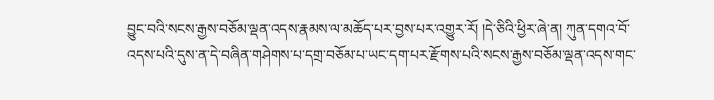བྱུང་བའི་སངས་རྒྱས་བཅོམ་ལྡན་འདས་རྣམས་ལ་མཆོད་པར་བྱས་པར་འགྱུར་རོ། །དེ་ཅིའི་ཕྱིར་ཞེ་ན། ཀུན་དགའ་བོ་འདས་པའི་དུས་ན་དེ་བཞིན་གཤེགས་པ་དགྲ་བཅོམ་པ་ཡང་དག་པར་རྫོགས་པའི་སངས་རྒྱས་བཅོམ་ལྡན་འདས་གང་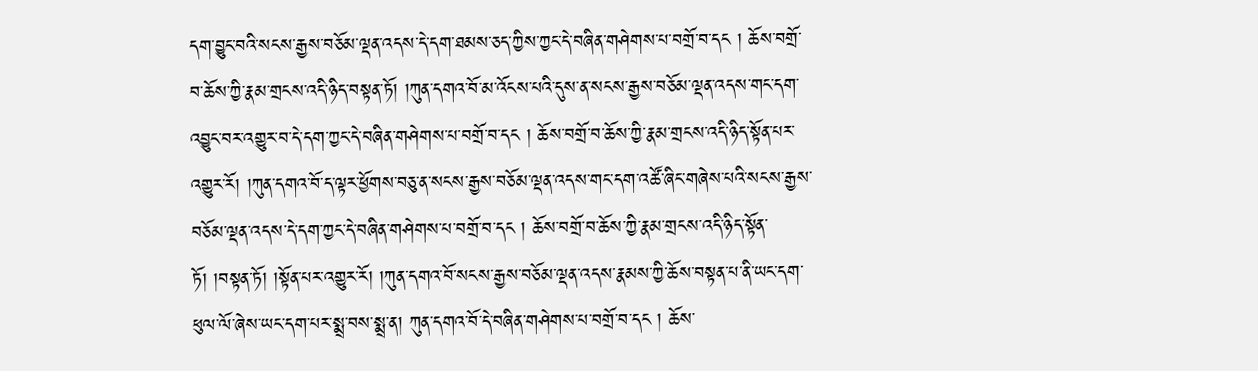དག་བྱུང་བའི་སངས་རྒྱས་བཅོམ་ལྡན་འདས་དེ་དག་ཐམས་ཅད་ཀྱིས་ཀྱང་དེ་བཞིན་གཤེགས་པ་བགྲོ་བ་དང ། ཆོས་བགྲོ་བ་ཆོས་ཀྱི་རྣམ་གྲངས་འདི་ཉིད་བསྟན་ཏོ། །ཀུན་དགའ་བོ་མ་འོངས་པའི་དུས་ན་སངས་རྒྱས་བཅོམ་ལྡན་འདས་གང་དག་འབྱུང་བར་འགྱུར་བ་དེ་དག་ཀྱང་དེ་བཞིན་གཤེགས་པ་བགྲོ་བ་དང ། ཆོས་བགྲོ་བ་ཆོས་ཀྱི་རྣམ་གྲངས་འདི་ཉིད་སྟོན་པར་འགྱུར་རོ། །ཀུན་དགའ་བོ་ད་ལྟར་ཕྱོགས་བཅུ་ན་སངས་རྒྱས་བཅོམ་ལྡན་འདས་གང་དག་འཚོ་ཞིང་གཞེས་པའི་སངས་རྒྱས་བཅོམ་ལྡན་འདས་དེ་དག་ཀྱང་དེ་བཞིན་གཤེགས་པ་བགྲོ་བ་དང ། ཆོས་བགྲོ་བ་ཆོས་ཀྱི་རྣམ་གྲངས་འདི་ཉིད་སྟོན་ཏོ། །བསྟན་ཏོ། །སྟོན་པར་འགྱུར་རོ། །ཀུན་དགའ་བོ་སངས་རྒྱས་བཅོམ་ལྡན་འདས་རྣམས་ཀྱི་ཆོས་བསྟན་པ་ནི་ཡང་དག་ཕུལ་ལོ་ཞེས་ཡང་དག་པར་སྨྲ་བས་སྨྲ་ན། ཀུན་དགའ་བོ་དེ་བཞིན་གཤེགས་པ་བགྲོ་བ་དང ། ཆོས་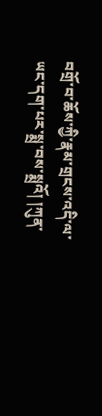བགྲོ་བ་ཆོས་ཀྱི་རྣམ་གྲངས་འདི་ལ་ཡང་དག་པར་སྨྲ་བས་སྨྲའོ། །ཀུན་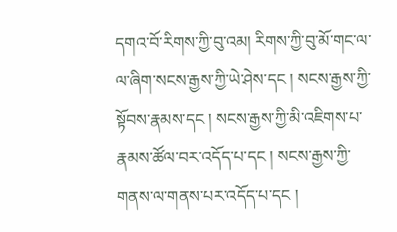དགའ་བོ་རིགས་ཀྱི་བུ་འམ། རིགས་ཀྱི་བུ་མོ་གང་ལ་ལ་ཞིག་སངས་རྒྱས་ཀྱི་ཡེ་ཤེས་དང ། སངས་རྒྱས་ཀྱི་སྟོབས་རྣམས་དང ། སངས་རྒྱས་ཀྱི་མི་འཇིགས་པ་རྣམས་ཚོལ་བར་འདོད་པ་དང ། སངས་རྒྱས་ཀྱི་གནས་ལ་གནས་པར་འདོད་པ་དང །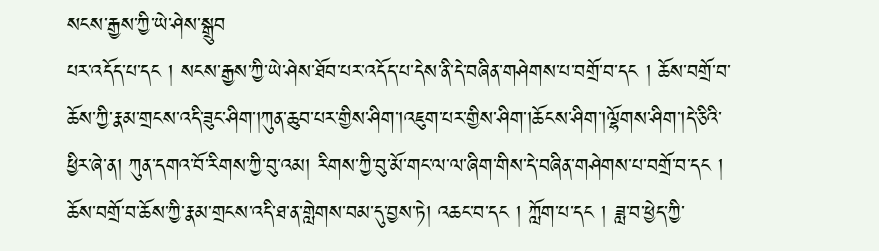སངས་རྒྱས་ཀྱི་ཡེ་ཤེས་སྒྲུབ
པར་འདོད་པ་དང ། སངས་རྒྱས་ཀྱི་ཡེ་ཤེས་ཐོབ་པར་འདོད་པ་དེས་ནི་དེ་བཞིན་གཤེགས་པ་བགྲོ་བ་དང ། ཆོས་བགྲོ་བ་ཆོས་ཀྱི་རྣམ་གྲངས་འདི་ཟུང་ཤིག་།ཀུན་ཆུབ་པར་གྱིས་ཤིག་།འཇུག་པར་གྱིས་ཤིག་།ཆོངས་ཤིག་།ལྷོགས་ཤིག་།དེ་ཅིའི་ཕྱིར་ཞེ་ན། ཀུན་དགའ་བོ་རིགས་ཀྱི་བུ་འམ། རིགས་ཀྱི་བུ་མོ་གང་ལ་ལ་ཞིག་གིས་དེ་བཞིན་གཤེགས་པ་བགྲོ་བ་དང ། ཆོས་བགྲོ་བ་ཆོས་ཀྱི་རྣམ་གྲངས་འདི་ཐ་ན་གླེགས་བམ་དུ་བྱས་ཏེ། འཆང་བ་དང ། ཀློག་པ་དང ། ཟླ་བ་ཕྱེད་ཀྱི་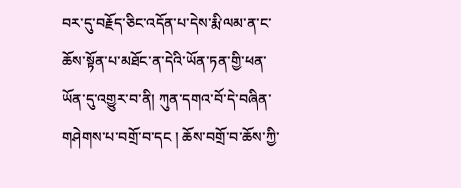བར་དུ་བརྗོད་ཅིང་འདོན་པ་དེས་རྨི་ལམ་ན་ང་ཆོས་སྟོན་པ་མཐོང་ན་དེའི་ཡོན་ཏན་གྱི་ཕན་ཡོན་དུ་འགྱུར་བ་ནི། ཀུན་དགའ་བོ་དེ་བཞིན་གཤེགས་པ་བགྲོ་བ་དང ། ཆོས་བགྲོ་བ་ཆོས་ཀྱི་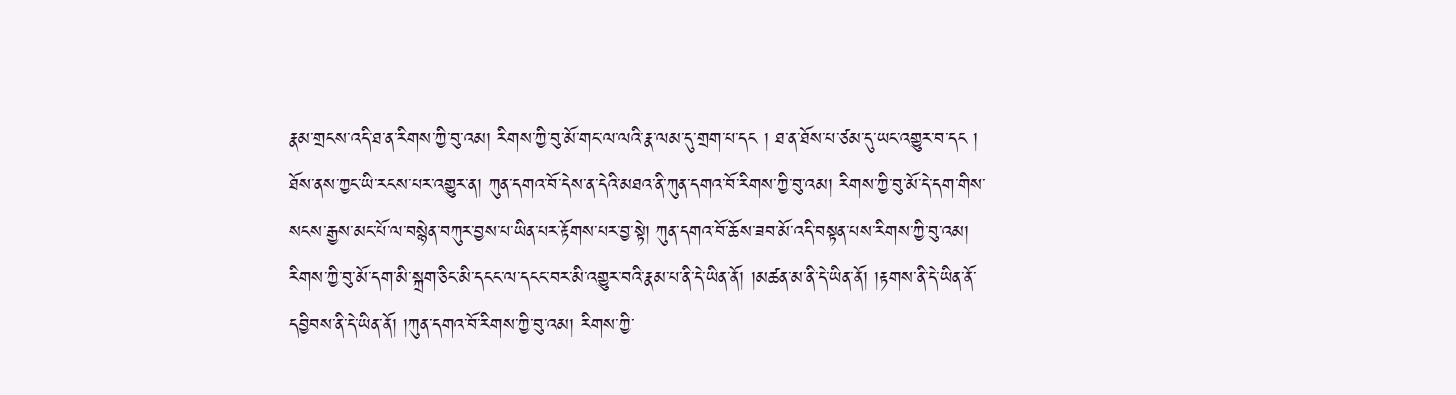རྣམ་གྲངས་འདི་ཐ་ན་རིགས་ཀྱི་བུ་འམ། རིགས་ཀྱི་བུ་མོ་གང་ལ་ལའི་རྣ་ལམ་དུ་གྲག་པ་དང ། ཐ་ན་ཐོས་པ་ཙམ་དུ་ཡང་འགྱུར་བ་དང ། ཐོས་ནས་ཀྱང་ཡི་རངས་པར་འགྱུར་ན། ཀུན་དགའ་བོ་དེས་ན་དེའི་མཐའ་ནི་ཀུན་དགའ་བོ་རིགས་ཀྱི་བུ་འམ། རིགས་ཀྱི་བུ་མོ་དེ་དག་གིས་སངས་རྒྱས་མང་པོ་ལ་བསྙེན་བཀུར་བྱས་པ་ཡིན་པར་རྟོགས་པར་བྱ་སྟེ། ཀུན་དགའ་བོ་ཆོས་ཟབ་མོ་འདི་བསྟན་པས་རིགས་ཀྱི་བུ་འམ། རིགས་ཀྱི་བུ་མོ་དག་མི་སྐྲག་ཅིང་མི་དངང་ལ་དངང་བར་མི་འགྱུར་བའི་རྣམ་པ་ནི་དེ་ཡིན་ནོ། །མཚན་མ་ནི་དེ་ཡིན་ནོ། །རྟགས་ནི་དེ་ཡིན་ནོ་དབྱིབས་ནི་དེ་ཡིན་ནོ། །ཀུན་དགའ་བོ་རིགས་ཀྱི་བུ་འམ། རིགས་ཀྱི་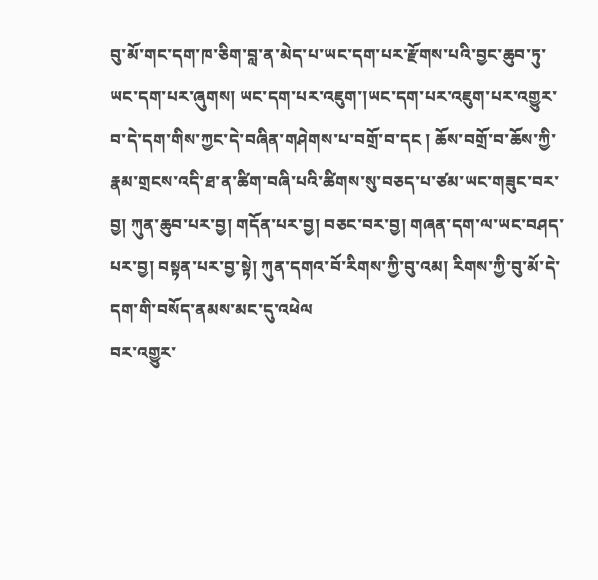བུ་མོ་གང་དག་ཁ་ཅིག་བླ་ན་མེད་པ་ཡང་དག་པར་རྫོགས་པའི་བྱང་ཆུབ་ཏུ་ཡང་དག་པར་ཞུགས། ཡང་དག་པར་འཇུག་།ཡང་དག་པར་འཇུག་པར་འགྱུར་བ་དེ་དག་གིས་ཀྱང་དེ་བཞིན་གཤེགས་པ་བགྲོ་བ་དང ། ཆོས་བགྲོ་བ་ཆོས་ཀྱི་རྣམ་གྲངས་འདི་ཐ་ན་ཚིག་བཞི་པའི་ཚིགས་སུ་བཅད་པ་ཙམ་ཡང་གཟུང་བར་བྱ། ཀུན་ཆུབ་པར་བྱ། གདོན་པར་བྱ། བཅང་བར་བྱ། གཞན་དག་ལ་ཡང་བཤད་པར་བྱ། བསྟན་པར་བྱ་སྟེ། ཀུན་དགའ་བོ་རིགས་ཀྱི་བུ་འམ། རིགས་ཀྱི་བུ་མོ་དེ་དག་གི་བསོད་ནམས་མང་དུ་འཕེལ
བར་འགྱུར་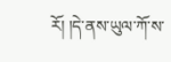རོ། །དེ་ནས་ཡུལ་ཀོ་ས་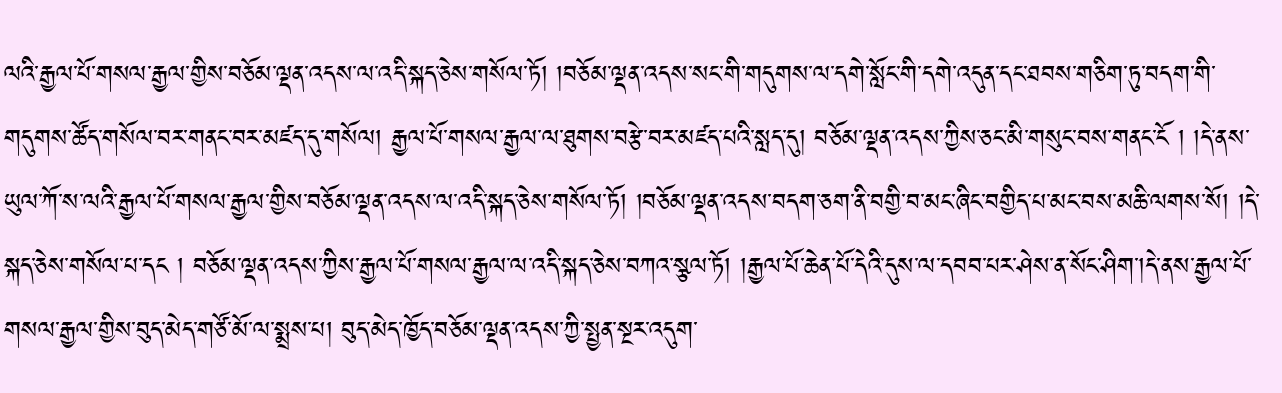ལའི་རྒྱལ་པོ་གསལ་རྒྱལ་གྱིས་བཅོམ་ལྡན་འདས་ལ་འདི་སྐད་ཅེས་གསོལ་ཏོ། །བཅོམ་ལྡན་འདས་སང་གི་གདུགས་ལ་དགེ་སློང་གི་དགེ་འདུན་དང་ཐབས་གཅིག་ཏུ་བདག་གི་གདུགས་ཚོད་གསོལ་བར་གནང་བར་མཛད་དུ་གསོལ། རྒྱལ་པོ་གསལ་རྒྱལ་ལ་ཐུགས་བརྩེ་བར་མཛད་པའི་སླད་དུ། བཅོམ་ལྡན་འདས་ཀྱིས་ཅང་མི་གསུང་བས་གནང་ངོ ། །དེ་ནས་ཡུལ་ཀོ་ས་ལའི་རྒྱལ་པོ་གསལ་རྒྱལ་གྱིས་བཅོམ་ལྡན་འདས་ལ་འདི་སྐད་ཅེས་གསོལ་ཏོ། །བཅོམ་ལྡན་འདས་བདག་ཅག་ནི་བགྱི་བ་མང་ཞིང་བགྱིད་པ་མང་བས་མཆི་ལགས་སོ། །དེ་སྐད་ཅེས་གསོལ་པ་དང ། བཅོམ་ལྡན་འདས་ཀྱིས་རྒྱལ་པོ་གསལ་རྒྱལ་ལ་འདི་སྐད་ཅེས་བཀའ་སྩལ་ཏོ། །རྒྱལ་པོ་ཆེན་པོ་དེའི་དུས་ལ་དབབ་པར་ཤེས་ན་སོང་ཤིག་།དེ་ནས་རྒྱལ་པོ་གསལ་རྒྱལ་གྱིས་བུད་མེད་གཙོ་མོ་ལ་སྨྲས་པ། བུད་མེད་ཁྱོད་བཅོམ་ལྡན་འདས་ཀྱི་སྤྱན་སྔར་འདུག་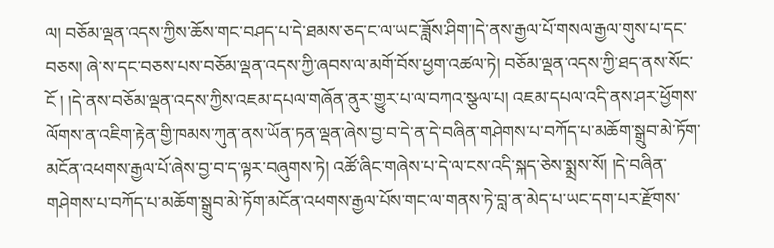ལ། བཅོམ་ལྡན་འདས་ཀྱིས་ཆོས་གང་བཤད་པ་དེ་ཐམས་ཅད་ང་ལ་ཡང་ཟློས་ཤིག་།དེ་ནས་རྒྱལ་པོ་གསལ་རྒྱལ་གུས་པ་དང་བཅས། ཞེ་ས་དང་བཅས་པས་བཅོམ་ལྡན་འདས་ཀྱི་ཞབས་ལ་མགོ་བོས་ཕྱག་འཚལ་ཏེ། བཅོམ་ལྡན་འདས་ཀྱི་ཐད་ནས་སོང་ངོ ། །དེ་ནས་བཅོམ་ལྡན་འདས་ཀྱིས་འཇམ་དཔལ་གཞོན་ནུར་གྱུར་པ་ལ་བཀའ་སྩལ་པ། འཇམ་དཔལ་འདི་ནས་ཤར་ཕྱོགས་ལོགས་ན་འཇིག་རྟེན་གྱི་ཁམས་ཀུན་ནས་ཡོན་ཏན་ལྡན་ཞེས་བྱ་བ་དེ་ན་དེ་བཞིན་གཤེགས་པ་བཀོད་པ་མཆོག་སྒྲུབ་མེ་ཏོག་མངོན་འཕགས་རྒྱལ་པོ་ཞེས་བྱ་བ་ད་ལྟར་བཞུགས་ཏེ། འཚོ་ཞིང་གཞེས་པ་དེ་ལ་ངས་འདི་སྐད་ཅེས་སྨྲས་སོ། །དེ་བཞིན་གཤེགས་པ་བཀོད་པ་མཆོག་སྒྲུབ་མེ་ཏོག་མངོན་འཕགས་རྒྱལ་པོས་གང་ལ་གནས་ཏེ་བླ་ན་མེད་པ་ཡང་དག་པར་རྫོགས་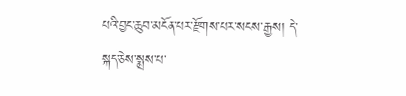པའི་བྱང་ཆུབ་མངོན་པར་རྫོགས་པར་སངས་རྒྱས། དེ་སྐད་ཅེས་སྨྲས་པ་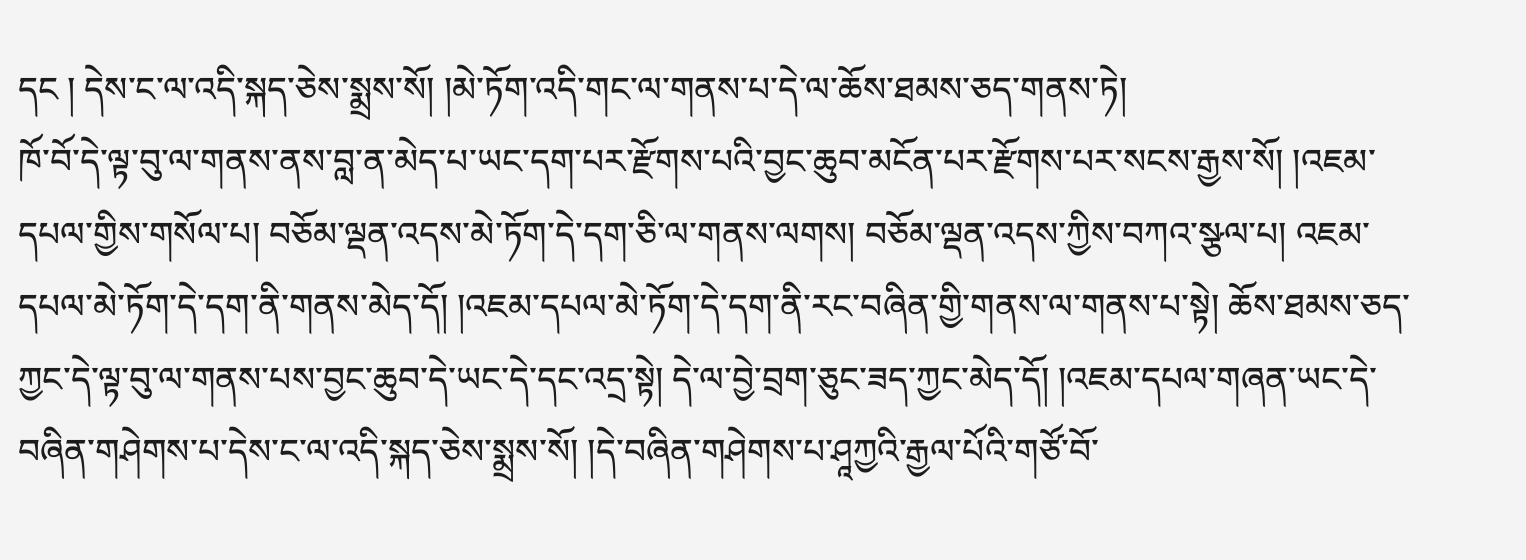དང ། དེས་ང་ལ་འདི་སྐད་ཅེས་སྨྲས་སོ། །མེ་ཏོག་འདི་གང་ལ་གནས་པ་དེ་ལ་ཆོས་ཐམས་ཅད་གནས་ཏེ།
ཁོ་བོ་དེ་ལྟ་བུ་ལ་གནས་ནས་བླ་ན་མེད་པ་ཡང་དག་པར་རྫོགས་པའི་བྱང་ཆུབ་མངོན་པར་རྫོགས་པར་སངས་རྒྱས་སོ། །འཇམ་དཔལ་གྱིས་གསོལ་པ། བཅོམ་ལྡན་འདས་མེ་ཏོག་དེ་དག་ཅི་ལ་གནས་ལགས། བཅོམ་ལྡན་འདས་ཀྱིས་བཀའ་སྩལ་པ། འཇམ་དཔལ་མེ་ཏོག་དེ་དག་ནི་གནས་མེད་དོ། །འཇམ་དཔལ་མེ་ཏོག་དེ་དག་ནི་རང་བཞིན་གྱི་གནས་ལ་གནས་པ་སྟེ། ཆོས་ཐམས་ཅད་ཀྱང་དེ་ལྟ་བུ་ལ་གནས་པས་བྱང་ཆུབ་དེ་ཡང་དེ་དང་འདྲ་སྟེ། དེ་ལ་བྱེ་བྲག་ཅུང་ཟད་ཀྱང་མེད་དོ། །འཇམ་དཔལ་གཞན་ཡང་དེ་བཞིན་གཤེགས་པ་དེས་ང་ལ་འདི་སྐད་ཅེས་སྨྲས་སོ། །དེ་བཞིན་གཤེགས་པ་ཤཱཀྱའི་རྒྱལ་པོའི་གཙོ་བོ་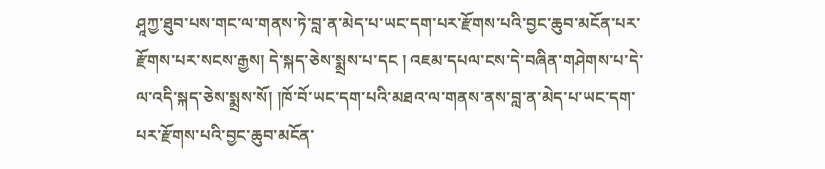ཤཱཀྱ་ཐུབ་པས་གང་ལ་གནས་ཏེ་བླ་ན་མེད་པ་ཡང་དག་པར་རྫོགས་པའི་བྱང་ཆུབ་མངོན་པར་རྫོགས་པར་སངས་རྒྱས། དེ་སྐད་ཅེས་སྨྲས་པ་དང ། འཇམ་དཔལ་ངས་དེ་བཞིན་གཤེགས་པ་དེ་ལ་འདི་སྐད་ཅེས་སྨྲས་སོ། །ཁོ་བོ་ཡང་དག་པའི་མཐའ་ལ་གནས་ནས་བླ་ན་མེད་པ་ཡང་དག་པར་རྫོགས་པའི་བྱང་ཆུབ་མངོན་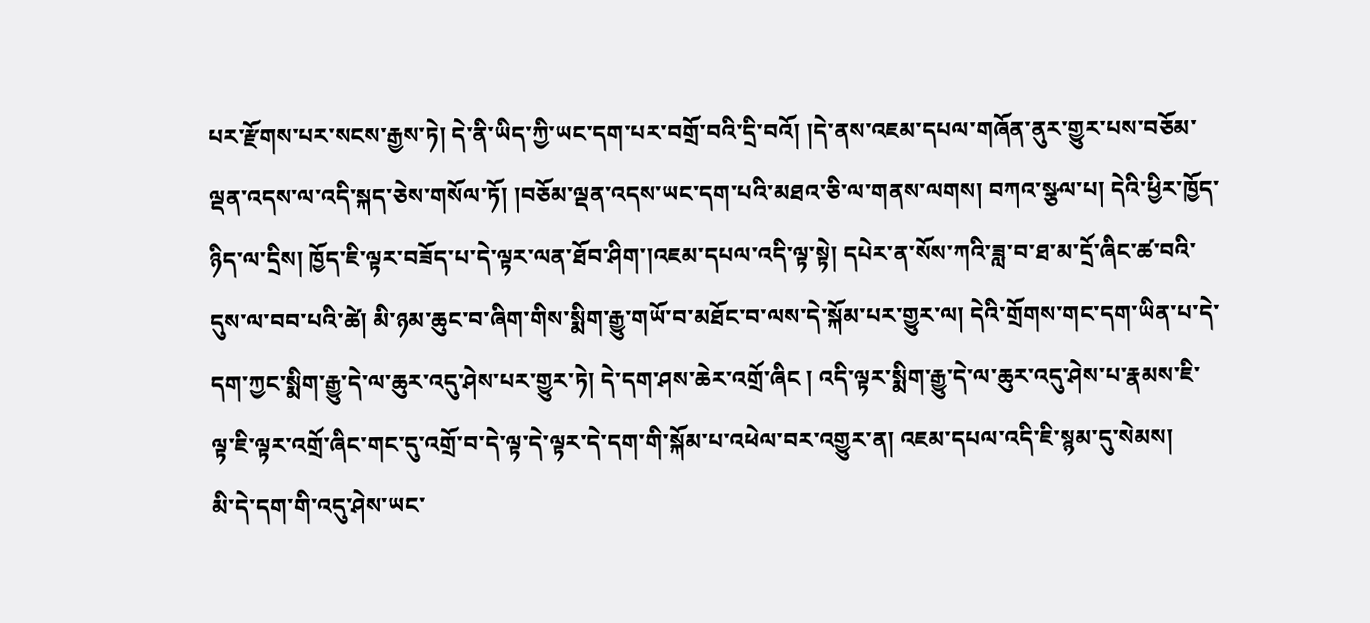པར་རྫོགས་པར་སངས་རྒྱས་ཏེ། དེ་ནི་ཡིད་ཀྱི་ཡང་དག་པར་བགྲོ་བའི་དྲི་བའོ། །དེ་ནས་འཇམ་དཔལ་གཞོན་ནུར་གྱུར་པས་བཅོམ་ལྡན་འདས་ལ་འདི་སྐད་ཅེས་གསོལ་ཏོ། །བཅོམ་ལྡན་འདས་ཡང་དག་པའི་མཐའ་ཅི་ལ་གནས་ལགས། བཀའ་སྩལ་པ། དེའི་ཕྱིར་ཁྱོད་ཉིད་ལ་དྲིས། ཁྱོད་ཇི་ལྟར་བཟོད་པ་དེ་ལྟར་ལན་ཐོབ་ཤིག་།འཇམ་དཔལ་འདི་ལྟ་སྟེ། དཔེར་ན་སོས་ཀའི་ཟླ་བ་ཐ་མ་དྲོ་ཞིང་ཚ་བའི་དུས་ལ་བབ་པའི་ཚེ། མི་ཉམ་ཆུང་བ་ཞིག་གིས་སྨིག་རྒྱུ་གཡོ་བ་མཐོང་བ་ལས་དེ་སྐོམ་པར་གྱུར་ལ། དེའི་གྲོགས་གང་དག་ཡིན་པ་དེ་དག་ཀྱང་སྨིག་རྒྱུ་དེ་ལ་ཆུར་འདུ་ཤེས་པར་གྱུར་ཏེ། དེ་དག་ཤས་ཆེར་འགྲོ་ཞིང ། འདི་ལྟར་སྨིག་རྒྱུ་དེ་ལ་ཆུར་འདུ་ཤེས་པ་རྣམས་ཇི་ལྟ་ཇི་ལྟར་འགྲོ་ཞིང་གང་དུ་འགྲོ་བ་དེ་ལྟ་དེ་ལྟར་དེ་དག་གི་སྐོམ་པ་འཕེལ་བར་འགྱུར་ན། འཇམ་དཔལ་འདི་ཇི་སྙམ་དུ་སེམས།
མི་དེ་དག་གི་འདུ་ཤེས་ཡང་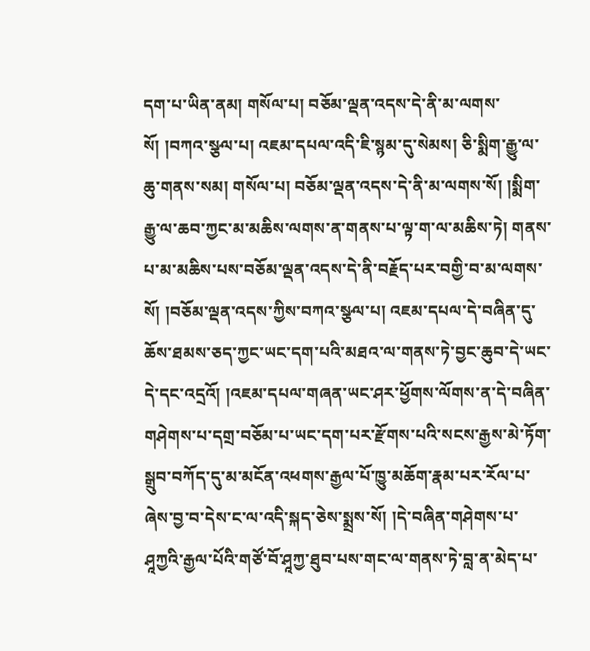དག་པ་ཡིན་ནམ། གསོལ་པ། བཅོམ་ལྡན་འདས་དེ་ནི་མ་ལགས་སོ། །བཀའ་སྩལ་པ། འཇམ་དཔལ་འདི་ཇི་སྙམ་དུ་སེམས། ཅི་སྨིག་རྒྱུ་ལ་ཆུ་གནས་སམ། གསོལ་པ། བཅོམ་ལྡན་འདས་དེ་ནི་མ་ལགས་སོ། །སྨིག་རྒྱུ་ལ་ཆབ་ཀྱང་མ་མཆིས་ལགས་ན་གནས་པ་ལྟ་ག་ལ་མཆིས་ཏེ། གནས་པ་མ་མཆིས་པས་བཅོམ་ལྡན་འདས་དེ་ནི་བརྗོད་པར་བགྱི་བ་མ་ལགས་སོ། །བཅོམ་ལྡན་འདས་ཀྱིས་བཀའ་སྩལ་པ། འཇམ་དཔལ་དེ་བཞིན་དུ་ཆོས་ཐམས་ཅད་ཀྱང་ཡང་དག་པའི་མཐའ་ལ་གནས་ཏེ་བྱང་ཆུབ་དེ་ཡང་དེ་དང་འདྲའོ། །འཇམ་དཔལ་གཞན་ཡང་ཤར་ཕྱོགས་ལོགས་ན་དེ་བཞིན་གཤེགས་པ་དགྲ་བཅོམ་པ་ཡང་དག་པར་རྫོགས་པའི་སངས་རྒྱས་མེ་ཏོག་སྒྲུབ་བཀོད་དུ་མ་མངོན་འཕགས་རྒྱལ་པོ་ཁྱུ་མཆོག་རྣམ་པར་རོལ་པ་ཞེས་བྱ་བ་དེས་ང་ལ་འདི་སྐད་ཅེས་སྨྲས་སོ། །དེ་བཞིན་གཤེགས་པ་ཤཱཀྱའི་རྒྱལ་པོའི་གཙོ་བོ་ཤཱཀྱ་ཐུབ་པས་གང་ལ་གནས་ཏེ་བླ་ན་མེད་པ་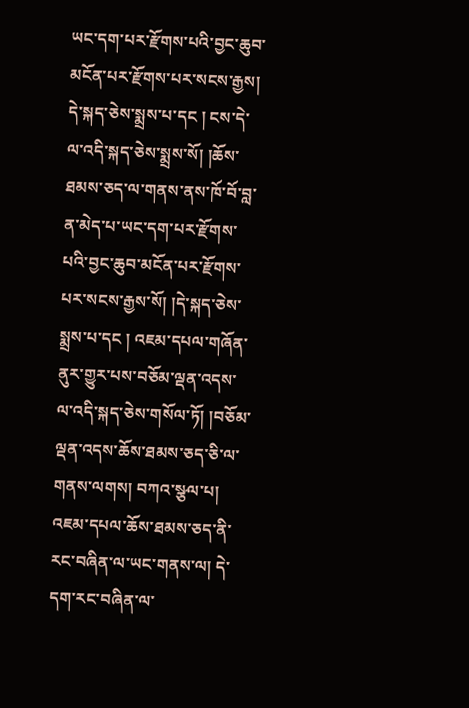ཡང་དག་པར་རྫོགས་པའི་བྱང་ཆུབ་མངོན་པར་རྫོགས་པར་སངས་རྒྱས། དེ་སྐད་ཅེས་སྨྲས་པ་དང ། ངས་དེ་ལ་འདི་སྐད་ཅེས་སྨྲས་སོ། །ཆོས་ཐམས་ཅད་ལ་གནས་ནས་ཁོ་བོ་བླ་ན་མེད་པ་ཡང་དག་པར་རྫོགས་པའི་བྱང་ཆུབ་མངོན་པར་རྫོགས་པར་སངས་རྒྱས་སོ། །དེ་སྐད་ཅེས་སྨྲས་པ་དང ། འཇམ་དཔལ་གཞོན་ནུར་གྱུར་པས་བཅོམ་ལྡན་འདས་ལ་འདི་སྐད་ཅེས་གསོལ་ཏོ། །བཅོམ་ལྡན་འདས་ཆོས་ཐམས་ཅད་ཅི་ལ་གནས་ལགས། བཀའ་སྩལ་པ། འཇམ་དཔལ་ཆོས་ཐམས་ཅད་ནི་རང་བཞིན་ལ་ཡང་གནས་ལ། དེ་དག་རང་བཞིན་ལ་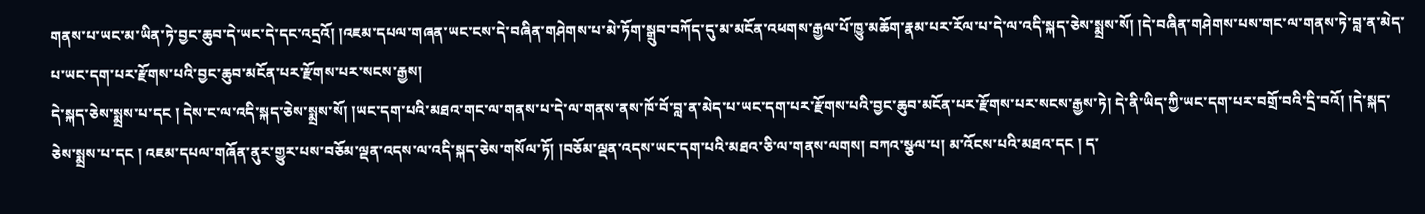གནས་པ་ཡང་མ་ཡིན་ཏེ་བྱང་ཆུབ་དེ་ཡང་དེ་དང་འདྲའོ། །འཇམ་དཔལ་གཞན་ཡང་ངས་དེ་བཞིན་གཤེགས་པ་མེ་ཏོག་སྒྲུབ་བཀོད་དུ་མ་མངོན་འཕགས་རྒྱལ་པོ་ཁྱུ་མཆོག་རྣམ་པར་རོལ་པ་དེ་ལ་འདི་སྐད་ཅེས་སྨྲས་སོ། །དེ་བཞིན་གཤེགས་པས་གང་ལ་གནས་ཏེ་བླ་ན་མེད་པ་ཡང་དག་པར་རྫོགས་པའི་བྱང་ཆུབ་མངོན་པར་རྫོགས་པར་སངས་རྒྱས།
དེ་སྐད་ཅེས་སྨྲས་པ་དང ། དེས་ང་ལ་འདི་སྐད་ཅེས་སྨྲས་སོ། །ཡང་དག་པའི་མཐའ་གང་ལ་གནས་པ་དེ་ལ་གནས་ནས་ཁོ་བོ་བླ་ན་མེད་པ་ཡང་དག་པར་རྫོགས་པའི་བྱང་ཆུབ་མངོན་པར་རྫོགས་པར་སངས་རྒྱས་ཏེ། དེ་ནི་ཡིད་ཀྱི་ཡང་དག་པར་བགྲོ་བའི་དྲི་བའོ། །དེ་སྐད་ཅེས་སྨྲས་པ་དང ། འཇམ་དཔལ་གཞོན་ནུར་གྱུར་པས་བཅོམ་ལྡན་འདས་ལ་འདི་སྐད་ཅེས་གསོལ་ཏོ། །བཅོམ་ལྡན་འདས་ཡང་དག་པའི་མཐའ་ཅི་ལ་གནས་ལགས། བཀའ་སྩལ་པ། མ་འོངས་པའི་མཐའ་དང ། ད་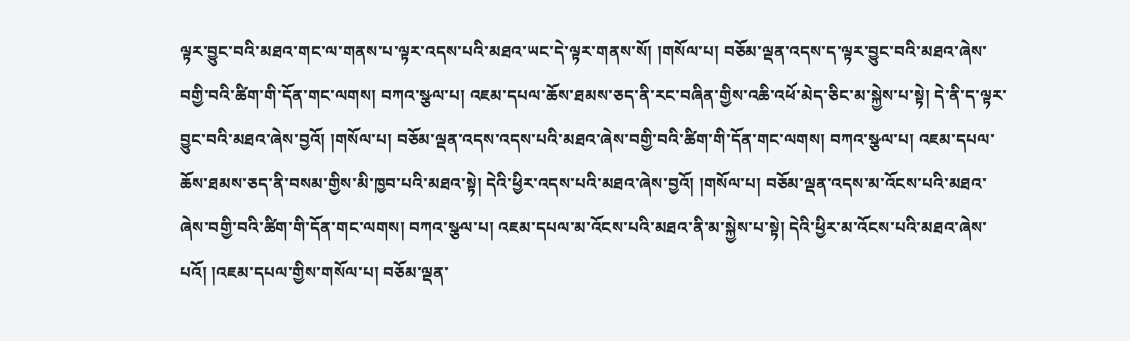ལྟར་བྱུང་བའི་མཐའ་གང་ལ་གནས་པ་ལྟར་འདས་པའི་མཐའ་ཡང་དེ་ལྟར་གནས་སོ། །གསོལ་པ། བཅོམ་ལྡན་འདས་ད་ལྟར་བྱུང་བའི་མཐའ་ཞེས་བགྱི་བའི་ཚིག་གི་དོན་གང་ལགས། བཀའ་སྩལ་པ། འཇམ་དཔལ་ཆོས་ཐམས་ཅད་ནི་རང་བཞིན་གྱིས་འཆི་འཕོ་མེད་ཅིང་མ་སྐྱེས་པ་སྟེ། དེ་ནི་ད་ལྟར་བྱུང་བའི་མཐའ་ཞེས་བྱའོ། །གསོལ་པ། བཅོམ་ལྡན་འདས་འདས་པའི་མཐའ་ཞེས་བགྱི་བའི་ཚིག་གི་དོན་གང་ལགས། བཀའ་སྩལ་པ། འཇམ་དཔལ་ཆོས་ཐམས་ཅད་ནི་བསམ་གྱིས་མི་ཁྱབ་པའི་མཐའ་སྟེ། དེའི་ཕྱིར་འདས་པའི་མཐའ་ཞེས་བྱའོ། །གསོལ་པ། བཅོམ་ལྡན་འདས་མ་འོངས་པའི་མཐའ་ཞེས་བགྱི་བའི་ཚིག་གི་དོན་གང་ལགས། བཀའ་སྩལ་པ། འཇམ་དཔལ་མ་འོངས་པའི་མཐའ་ནི་མ་སྐྱེས་པ་སྟེ། དེའི་ཕྱིར་མ་འོངས་པའི་མཐའ་ཞེས་པའོ། །འཇམ་དཔལ་གྱིས་གསོལ་པ། བཅོམ་ལྡན་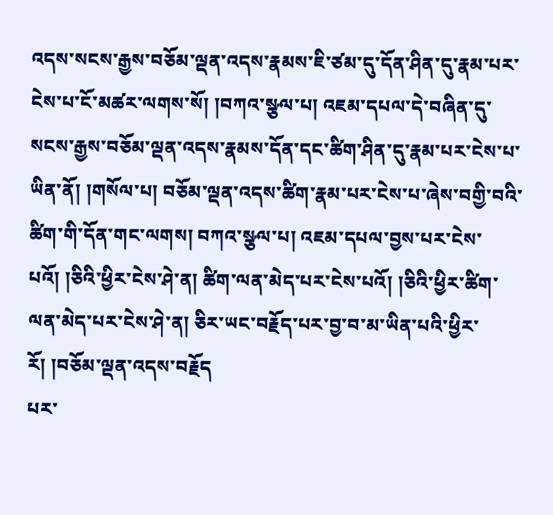འདས་སངས་རྒྱས་བཅོམ་ལྡན་འདས་རྣམས་ཇི་ཙམ་དུ་དོན་ཤིན་དུ་རྣམ་པར་ངེས་པ་ངོ་མཚར་ལགས་སོ། །བཀའ་སྩལ་པ། འཇམ་དཔལ་དེ་བཞིན་དུ་སངས་རྒྱས་བཅོམ་ལྡན་འདས་རྣམས་དོན་དང་ཚིག་ཤིན་དུ་རྣམ་པར་ངེས་པ་ཡིན་ནོ། །གསོལ་པ། བཅོམ་ལྡན་འདས་ཚིག་རྣམ་པར་ངེས་པ་ཞེས་བགྱི་བའི་ཚིག་གི་དོན་གང་ལགས། བཀའ་སྩལ་པ། འཇམ་དཔལ་བྱས་པར་ངེས་པའོ། །ཅིའི་ཕྱིར་ངེས་ཤེ་ན། ཚིག་ལན་མེད་པར་ངེས་པའོ། །ཅིའི་ཕྱིར་ཚིག་ལན་མེད་པར་ངེས་ཤེ་ན། ཅིར་ཡང་བརྗོད་པར་བྱ་བ་མ་ཡིན་པའི་ཕྱིར་རོ། །བཅོམ་ལྡན་འདས་བརྗོད
པར་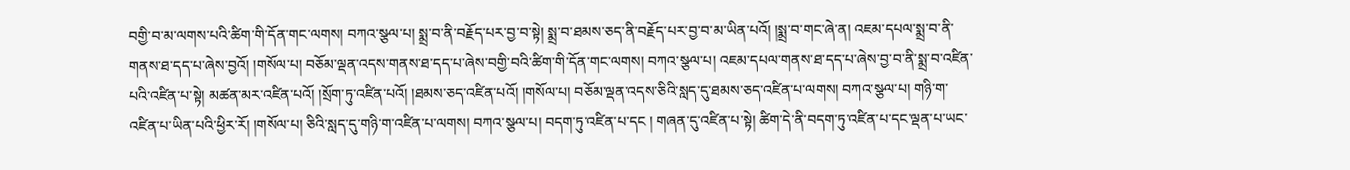བགྱི་བ་མ་ལགས་པའི་ཚིག་གི་དོན་གང་ལགས། བཀའ་སྩལ་པ། སྨྲ་བ་ནི་བརྗོད་པར་བྱ་བ་སྟེ། སྨྲ་བ་ཐམས་ཅད་ནི་བརྗོད་པར་བྱ་བ་མ་ཡིན་པའོ། །སྨྲ་བ་གང་ཞེ་ན། འཇམ་དཔལ་སྨྲ་བ་ནི་གནས་ཐ་དད་པ་ཞེས་བྱའོ། །གསོལ་པ། བཅོམ་ལྡན་འདས་གནས་ཐ་དད་པ་ཞེས་བགྱི་བའི་ཚིག་གི་དོན་གང་ལགས། བཀའ་སྩལ་པ། འཇམ་དཔལ་གནས་ཐ་དད་པ་ཞེས་བྱ་བ་ནི་སྨྲ་བ་འཛིན་པའི་འཛིན་པ་སྟེ། མཚན་མར་འཛིན་པའོ། །སྲོག་ཏུ་འཛིན་པའོ། །ཐམས་ཅད་འཛིན་པའོ། །གསོལ་པ། བཅོམ་ལྡན་འདས་ཅིའི་སླད་དུ་ཐམས་ཅད་འཛིན་པ་ལགས། བཀའ་སྩལ་པ། གཉི་ག་འཛིན་པ་ཡིན་པའི་ཕྱིར་རོ། །གསོལ་པ། ཅིའི་སླད་དུ་གཉི་ག་འཛིན་པ་ལགས། བཀའ་སྩལ་པ། བདག་ཏུ་འཛིན་པ་དང ། གཞན་དུ་འཛིན་པ་སྟེ། ཚིག་དེ་ནི་བདག་ཏུ་འཛིན་པ་དང་ལྡན་པ་ཡང་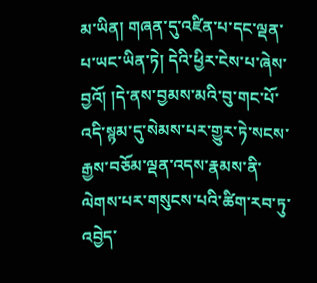མ་ཡིན། གཞན་དུ་འཛིན་པ་དང་ལྡན་པ་ཡང་ཡིན་ཏེ། དེའི་ཕྱིར་ངེས་པ་ཞེས་བྱའོ། །དེ་ནས་བྱམས་མའི་བུ་གང་པོ་འདི་སྙམ་དུ་སེམས་པར་གྱུར་ཏེ་སངས་རྒྱས་བཅོམ་ལྡན་འདས་རྣམས་ནི་ལེགས་པར་གསུངས་པའི་ཚིག་རབ་ཏུ་འབྱེད་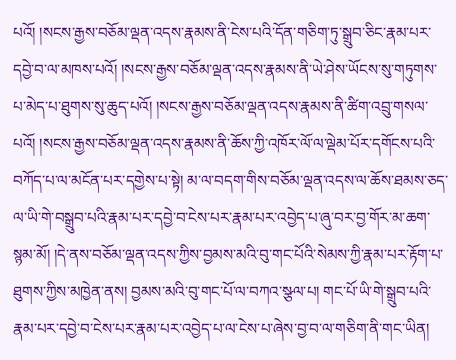པའོ། །སངས་རྒྱས་བཅོམ་ལྡན་འདས་རྣམས་ནི་ངེས་པའི་དོན་གཅིག་ཏུ་སྒྲུབ་ཅིང་རྣམ་པར་དབྱེ་བ་ལ་མཁས་པའོ། །སངས་རྒྱས་བཅོམ་ལྡན་འདས་རྣམས་ནི་ཡེ་ཤེས་ཡོངས་སུ་གཏུགས་པ་མེད་པ་ཐུགས་སུ་ཆུད་པའོ། །སངས་རྒྱས་བཅོམ་ལྡན་འདས་རྣམས་ནི་ཚིག་འབྲུ་གསལ་པའོ། །སངས་རྒྱས་བཅོམ་ལྡན་འདས་རྣམས་ནི་ཆོས་ཀྱི་འཁོར་ལོ་ལ་ལྡེམ་པོར་དགོངས་པའི་བཀོད་པ་ལ་མངོན་པར་དགྱེས་པ་སྟེ། མ་ལ་བདག་གིས་བཅོམ་ལྡན་འདས་ལ་ཆོས་ཐམས་ཅད་ལ་ཡི་གེ་བསྒྲུབ་པའི་རྣམ་པར་དབྱེ་བ་ངེས་པར་རྣམ་པར་འབྱེད་པ་ཞུ་བར་བྱ་གོར་མ་ཆག་སྙམ་མོ། །དེ་ནས་བཅོམ་ལྡན་འདས་ཀྱིས་བྱམས་མའི་བུ་གང་པོའི་སེམས་ཀྱི་རྣམ་པར་རྟོག་པ་ཐུགས་ཀྱིས་མཁྱེན་ནས། བྱམས་མའི་བུ་གང་པོ་ལ་བཀའ་སྩལ་པ། གང་པོ་ཡི་གེ་སྒྲུབ་པའི་རྣམ་པར་དབྱེ་བ་ངེས་པར་རྣམ་པར་འབྱེད་པ་ལ་ངེས་པ་ཞེས་བྱ་བ་ལ་གཅིག་ནི་གང་ཡིན།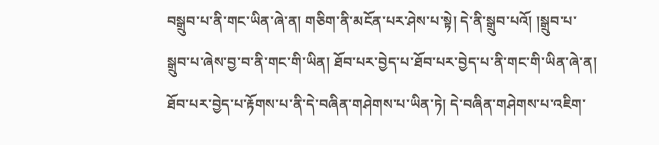བསྒྲུབ་པ་ནི་གང་ཡིན་ཞེ་ན། གཅིག་ནི་མངོན་པར་ཤེས་པ་སྟེ། དེ་ནི་སྒྲུབ་པའོ། །སྒྲུབ་པ་སྒྲུབ་པ་ཞེས་བྱ་བ་ནི་གང་གི་ཡིན། ཐོབ་པར་བྱེད་པ་ཐོབ་པར་བྱེད་པ་ནི་གང་གི་ཡིན་ཞེ་ན། ཐོབ་པར་བྱེད་པ་རྟོགས་པ་ནི་དེ་བཞིན་གཤེགས་པ་ཡིན་ཏེ། དེ་བཞིན་གཤེགས་པ་འཇིག་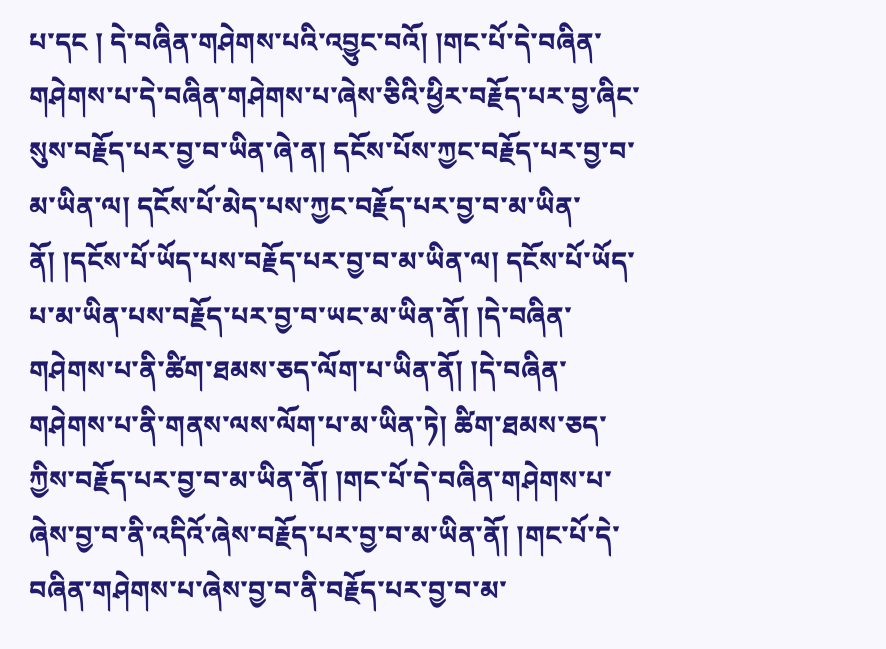པ་དང ། དེ་བཞིན་གཤེགས་པའི་འབྱུང་བའོ། །གང་པོ་དེ་བཞིན་གཤེགས་པ་དེ་བཞིན་གཤེགས་པ་ཞེས་ཅིའི་ཕྱིར་བརྗོད་པར་བྱ་ཞིང་སུས་བརྗོད་པར་བྱ་བ་ཡིན་ཞེ་ན། དངོས་པོས་ཀྱང་བརྗོད་པར་བྱ་བ་མ་ཡིན་ལ། དངོས་པོ་མེད་པས་ཀྱང་བརྗོད་པར་བྱ་བ་མ་ཡིན་ནོ། །དངོས་པོ་ཡོད་པས་བརྗོད་པར་བྱ་བ་མ་ཡིན་ལ། དངོས་པོ་ཡོད་པ་མ་ཡིན་པས་བརྗོད་པར་བྱ་བ་ཡང་མ་ཡིན་ནོ། །དེ་བཞིན་གཤེགས་པ་ནི་ཚིག་ཐམས་ཅད་ལོག་པ་ཡིན་ནོ། །དེ་བཞིན་གཤེགས་པ་ནི་གནས་ལས་ལོག་པ་མ་ཡིན་ཏེ། ཚིག་ཐམས་ཅད་ཀྱིས་བརྗོད་པར་བྱ་བ་མ་ཡིན་ནོ། །གང་པོ་དེ་བཞིན་གཤེགས་པ་ཞེས་བྱ་བ་ནི་འདིའོ་ཞེས་བརྗོད་པར་བྱ་བ་མ་ཡིན་ནོ། །གང་པོ་དེ་བཞིན་གཤེགས་པ་ཞེས་བྱ་བ་ནི་བརྗོད་པར་བྱ་བ་མ་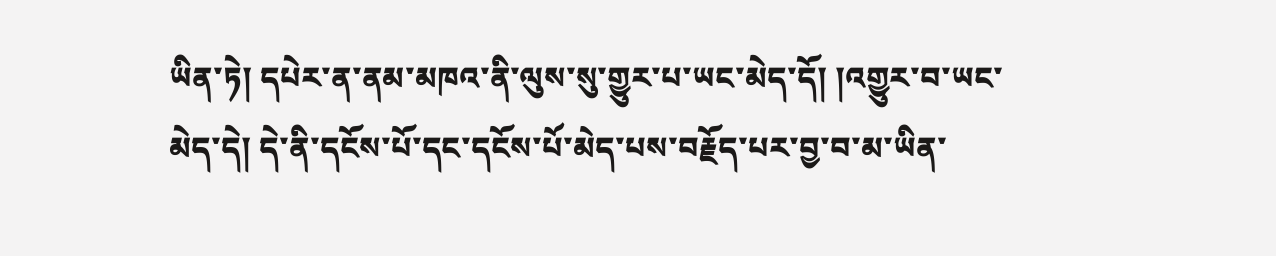ཡིན་ཏེ། དཔེར་ན་ནམ་མཁའ་ནི་ལུས་སུ་གྱུར་པ་ཡང་མེད་དོ། །འགྱུར་བ་ཡང་མེད་དེ། དེ་ནི་དངོས་པོ་དང་དངོས་པོ་མེད་པས་བརྗོད་པར་བྱ་བ་མ་ཡིན་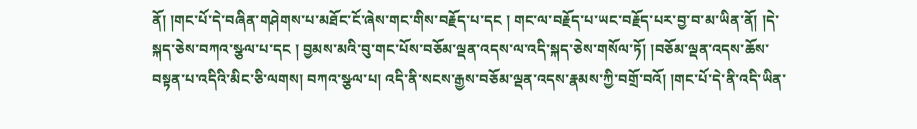ནོ། །གང་པོ་དེ་བཞིན་གཤེགས་པ་མཐོང་ངོ་ཞེས་གང་གིས་བརྗོད་པ་དང ། གང་ལ་བརྗོད་པ་ཡང་བརྗོད་པར་བྱ་བ་མ་ཡིན་ནོ། །དེ་སྐད་ཅེས་བཀའ་སྩལ་པ་དང ། བྱམས་མའི་བུ་གང་པོས་བཅོམ་ལྡན་འདས་ལ་འདི་སྐད་ཅེས་གསོལ་ཏོ། །བཅོམ་ལྡན་འདས་ཆོས་བསྟན་པ་འདིའི་མིང་ཅི་ལགས། བཀའ་སྩལ་པ། འདི་ནི་སངས་རྒྱས་བཅོམ་ལྡན་འདས་རྣམས་ཀྱི་བགྲོ་བའོ། །གང་པོ་དེ་ནི་འདི་ཡིན་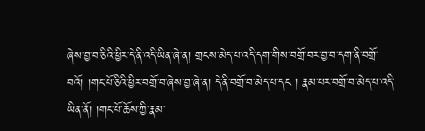ཞེས་བྱ་བ་ཅིའི་ཕྱིར་དེ་ནི་འདི་ཡིན་ཞེ་ན། གྲངས་མེད་པ་འདི་དག་གིས་བགྲོ་བར་བྱ་བ་དག་ནི་བགྲོ་བའོ། །གང་པོ་ཅིའི་ཕྱིར་བགྲོ་བ་ཞེས་བྱ་ཞེ་ན། དེ་ནི་བགྲོ་བ་མེད་པ་དང ། རྣམ་པར་བགྲོ་བ་མེད་པ་འདི་ཡིན་ནོ། །གང་པོ་ཆོས་ཀྱི་རྣམ་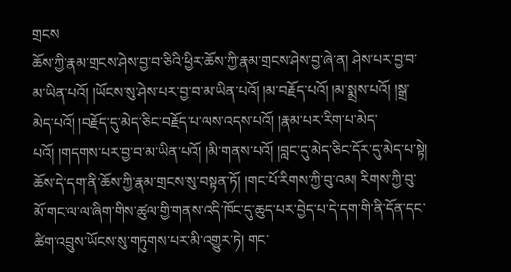གྲངས
ཆོས་ཀྱི་རྣམ་གྲངས་ཤེས་བྱ་བ་ཅིའི་ཕྱིར་ཆོས་ཀྱི་རྣམ་གྲངས་ཤེས་བྱ་ཞེ་ན། ཤེས་པར་བྱ་བ་མ་ཡིན་པའོ། །ཡོངས་སུ་ཤེས་པར་བྱ་བ་མ་ཡིན་པའོ། །མ་བརྗོད་པའོ། །མ་སྨྲས་པའོ། །སྒྲ་མེད་པའོ། །བརྗོད་དུ་མེད་ཅིང་བརྗོད་པ་ལས་འདས་པའོ། །རྣམ་པར་རིག་པ་མེད་པའོ། །གདགས་པར་བྱ་བ་མ་ཡིན་པའོ། །མི་གནས་པའོ། །བླང་དུ་མེད་ཅིང་དོར་དུ་མེད་པ་སྟེ། ཆོས་དེ་དག་ནི་ཆོས་ཀྱི་རྣམ་གྲངས་སུ་བསྟན་ཏོ། །གང་པོ་རིགས་ཀྱི་བུ་འམ། རིགས་ཀྱི་བུ་མོ་གང་ལ་ལ་ཞིག་གིས་ཚུལ་གྱི་གནས་འདི་ཁོང་དུ་ཆུད་པར་བྱེད་པ་དེ་དག་གི་ནི་དོན་དང་ཚིག་འབྲུས་ཡོངས་སུ་གཏུགས་པར་མི་འགྱུར་ཏེ། གང་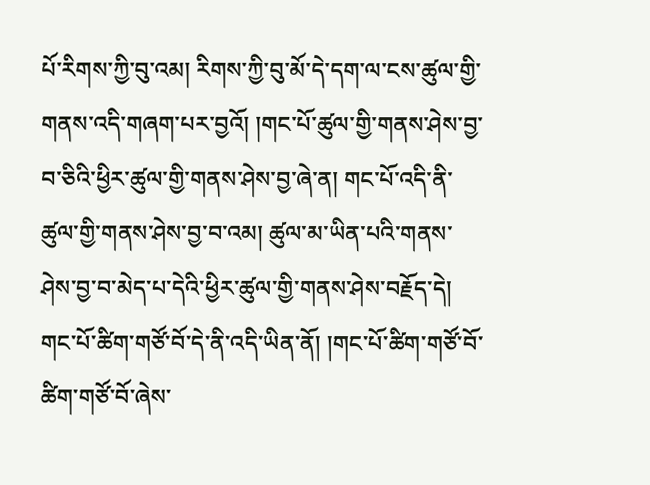པོ་རིགས་ཀྱི་བུ་འམ། རིགས་ཀྱི་བུ་མོ་དེ་དག་ལ་ངས་ཚུལ་གྱི་གནས་འདི་གཞག་པར་བྱའོ། །གང་པོ་ཚུལ་གྱི་གནས་ཤེས་བྱ་བ་ཅིའི་ཕྱིར་ཚུལ་གྱི་གནས་ཤེས་བྱ་ཞེ་ན། གང་པོ་འདི་ནི་ཚུལ་གྱི་གནས་ཤེས་བྱ་བ་འམ། ཚུལ་མ་ཡིན་པའི་གནས་ཤེས་བྱ་བ་མེད་པ་དེའི་ཕྱིར་ཚུལ་གྱི་གནས་ཤེས་བརྗོད་དེ། གང་པོ་ཚིག་གཙོ་བོ་དེ་ནི་འདི་ཡིན་ནོ། །གང་པོ་ཚིག་གཙོ་བོ་ཚིག་གཙོ་བོ་ཞེས་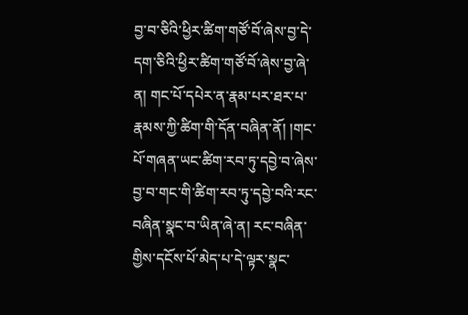བྱ་བ་ཅིའི་ཕྱིར་ཚིག་གཙོ་བོ་ཞེས་བྱ་དེ་དག་ཅིའི་ཕྱིར་ཚིག་གཙོ་བོ་ཞེས་བྱ་ཞེ་ན། གང་པོ་དཔེར་ན་རྣམ་པར་ཐར་པ་རྣམས་ཀྱི་ཚིག་གི་དོན་བཞིན་ནོ། །གང་པོ་གཞན་ཡང་ཚིག་རབ་ཏུ་དབྱེ་བ་ཞེས་བྱ་བ་གང་གི་ཚིག་རབ་ཏུ་དབྱེ་བའི་རང་བཞིན་སྣང་བ་ཡིན་ཞེ་ན། རང་བཞིན་གྱིས་དངོས་པོ་མེད་པ་དེ་ལྟར་སྣང་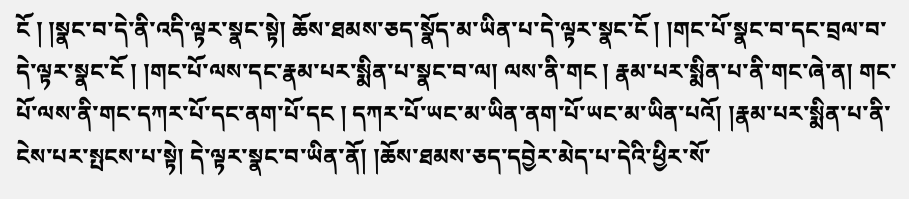ངོ ། །སྣང་བ་དེ་ནི་འདི་ལྟར་སྣང་སྟེ། ཆོས་ཐམས་ཅད་སྣོད་མ་ཡིན་པ་དེ་ལྟར་སྣང་ངོ ། །གང་པོ་སྣང་བ་དང་བྲལ་བ་དེ་ལྟར་སྣང་ངོ ། །གང་པོ་ལས་དང་རྣམ་པར་སྨིན་པ་སྣང་བ་ལ། ལས་ནི་གང ། རྣམ་པར་སྨིན་པ་ནི་གང་ཞེ་ན། གང་པོ་ལས་ནི་གང་དཀར་པོ་དང་ནག་པོ་དང ། དཀར་པོ་ཡང་མ་ཡིན་ནག་པོ་ཡང་མ་ཡིན་པའོ། །རྣམ་པར་སྨིན་པ་ནི་ངེས་པར་སྤངས་པ་སྟེ། དེ་ལྟར་སྣང་བ་ཡིན་ནོ། །ཆོས་ཐམས་ཅད་དབྱེར་མེད་པ་དེའི་ཕྱིར་སོ་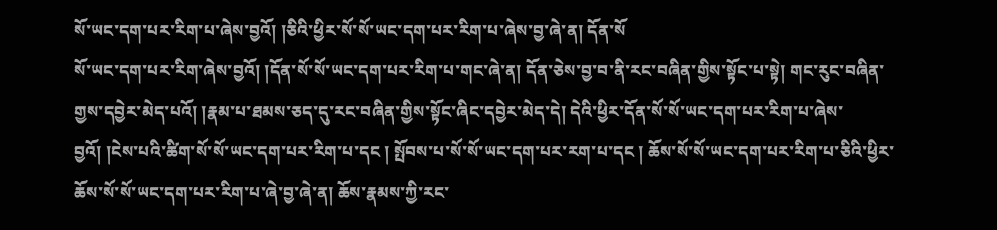སོ་ཡང་དག་པར་རིག་པ་ཞེས་བྱའོ། །ཅིའི་ཕྱིར་སོ་སོ་ཡང་དག་པར་རིག་པ་ཞེས་བྱ་ཞེ་ན། དོན་སོ
སོ་ཡང་དག་པར་རིག་ཞེས་བྱའོ། །དོན་སོ་སོ་ཡང་དག་པར་རིག་པ་གང་ཞེ་ན། དོན་ཅེས་བྱ་བ་ནི་རང་བཞིན་གྱིས་སྟོང་པ་སྟེ། གང་རུང་བཞིན་གྱས་དབྱེར་མེད་པའོ། །རྣམ་པ་ཐམས་ཅད་དུ་རང་བཞིན་གྱིས་སྟོང་ཞིང་དབྱེར་མེད་དེ། དེའི་ཕྱིར་དོན་སོ་སོ་ཡང་དག་པར་རིག་པ་ཞེས་བྱའོ། །ངེས་པའི་ཚིག་སོ་སོ་ཡང་དག་པར་རིག་པ་དང ། སྤོབས་པ་སོ་སོ་ཡང་དག་པར་རག་པ་དང ། ཆོས་སོ་སོ་ཡང་དག་པར་རིག་པ་ཅིའི་ཕྱིར་ཆོས་སོ་སོ་ཡང་དག་པར་རིག་པ་ཞེ་བྱ་ཞེ་ན། ཆོས་རྣམས་ཀྱི་རང་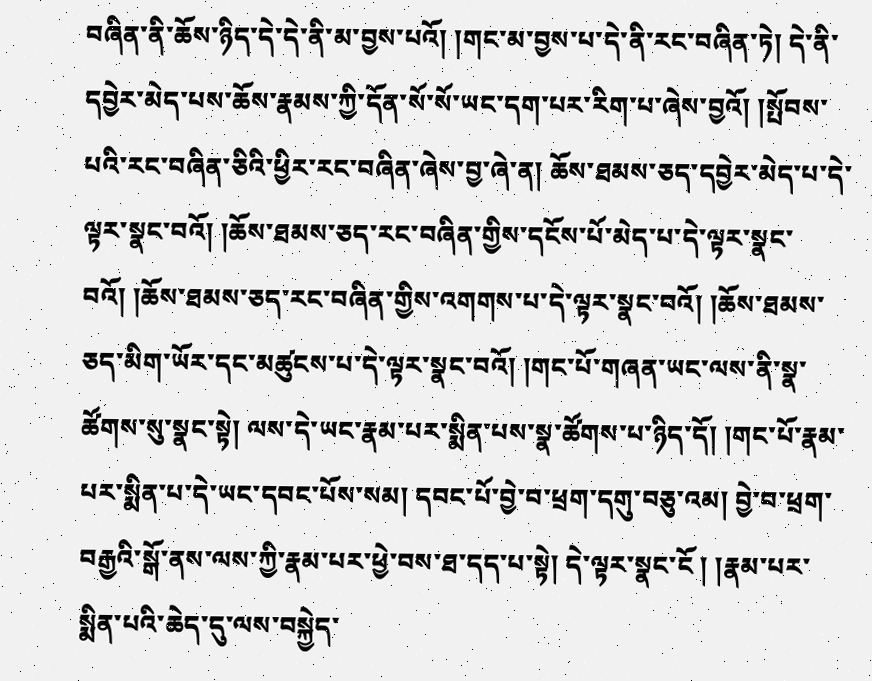བཞིན་ནི་ཆོས་ཉིད་དེ་དེ་ནི་མ་བྱས་པའོ། །གང་མ་བྱས་པ་དེ་ནི་རང་བཞིན་ཏེ། དེ་ནི་དབྱེར་མེད་པས་ཆོས་རྣམས་ཀྱི་དོན་སོ་སོ་ཡང་དག་པར་རིག་པ་ཞེས་བྱའོ། །སྤོབས་པའི་རང་བཞིན་ཅིའི་ཕྱིར་རང་བཞིན་ཞེས་བྱ་ཞེ་ན། ཆོས་ཐམས་ཅད་དབྱེར་མེད་པ་དེ་ལྟར་སྣང་བའོ། །ཆོས་ཐམས་ཅད་རང་བཞིན་གྱིས་དངོས་པོ་མེད་པ་དེ་ལྟར་སྣང་བའོ། །ཆོས་ཐམས་ཅད་རང་བཞིན་གྱིས་འགགས་པ་དེ་ལྟར་སྣང་བའོ། །ཆོས་ཐམས་ཅད་མིག་ཡོར་དང་མཚུངས་པ་དེ་ལྟར་སྣང་བའོ། །གང་པོ་གཞན་ཡང་ལས་ནི་སྣ་ཚོགས་སུ་སྣང་སྟེ། ལས་དེ་ཡང་རྣམ་པར་སྨིན་པས་སྣ་ཚོགས་པ་ཉིད་དོ། །གང་པོ་རྣམ་པར་སྨིན་པ་དེ་ཡང་དབང་པོས་སམ། དབང་པོ་བྱེ་བ་ཕྲག་དགུ་བཅུ་འམ། བྱེ་བ་ཕྲག་བརྒྱའི་སྒོ་ནས་ལས་ཀྱི་རྣམ་པར་ཕྱེ་བས་ཐ་དད་པ་སྟེ། དེ་ལྟར་སྣང་ངོ ། །རྣམ་པར་སྨིན་པའི་ཆེད་དུ་ལས་བསྐྱེད་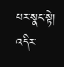པར་སྣང་སྟེ། འདིར་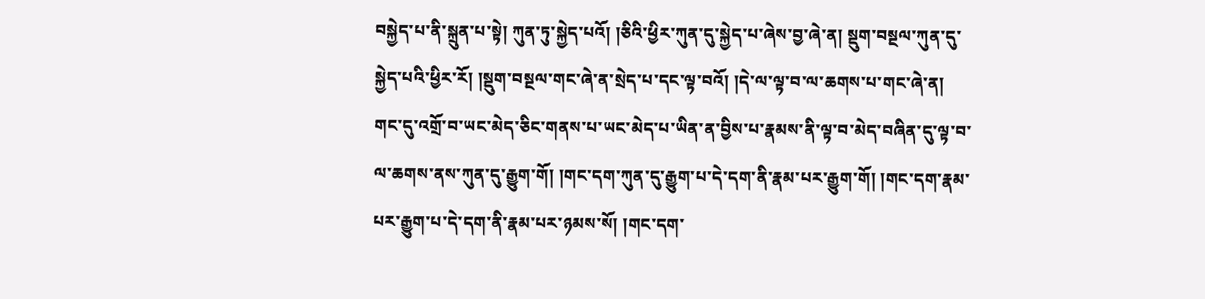བསྐྱེད་པ་ནི་སྐྲུན་པ་སྟེ། ཀུན་ཏུ་སྐྱེད་པའོ། །ཅིའི་ཕྱིར་ཀུན་དུ་སྐྱེད་པ་ཞེས་བྱ་ཞེ་ན། སྡུག་བསྔལ་ཀུན་དུ་སྐྱེད་པའི་ཕྱིར་རོ། །སྡུག་བསྔལ་གང་ཞེ་ན་སྲེད་པ་དང་ལྟ་བའོ། །དེ་ལ་ལྟ་བ་ལ་ཆགས་པ་གང་ཞེ་ན། གང་དུ་འགྲོ་བ་ཡང་མེད་ཅིང་གནས་པ་ཡང་མེད་པ་ཡིན་ན་བྱིས་པ་རྣམས་ནི་ལྟ་བ་མེད་བཞིན་དུ་ལྟ་བ་ལ་ཆགས་ནས་ཀུན་དུ་རྒྱུག་གོ། །གང་དག་ཀུན་དུ་རྒྱུག་པ་དེ་དག་ནི་རྣམ་པར་རྒྱུག་གོ། །གང་དག་རྣམ་པར་རྒྱུག་པ་དེ་དག་ནི་རྣམ་པར་ཉམས་སོ། །གང་དག་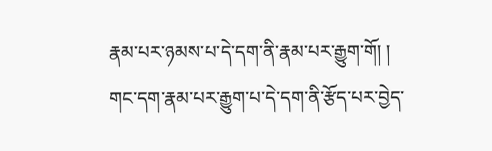རྣམ་པར་ཉམས་པ་དེ་དག་ནི་རྣམ་པར་རྒྱུག་གོ། །
གང་དག་རྣམ་པར་རྒྱུག་པ་དེ་དག་ནི་རྩོད་པར་བྱེད་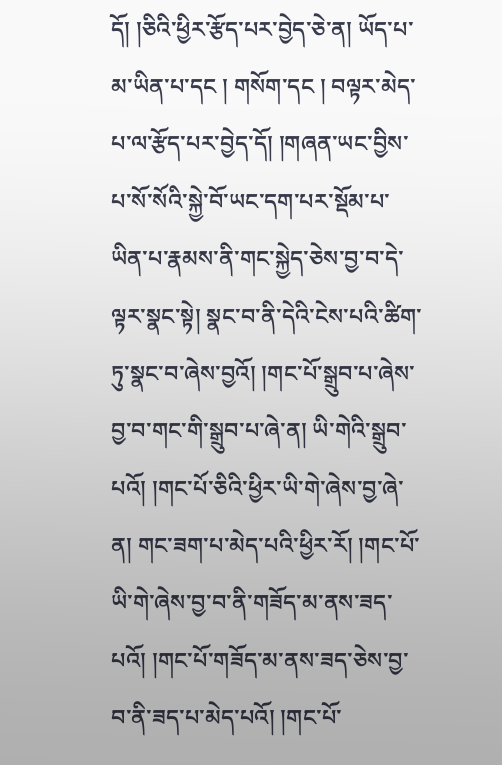དོ། །ཅིའི་ཕྱིར་རྩོད་པར་བྱེད་ཅེ་ན། ཡོད་པ་མ་ཡིན་པ་དང ། གསོག་དང ། བལྟར་མེད་པ་ལ་རྩོད་པར་བྱེད་དོ། །གཞན་ཡང་བྱིས་པ་སོ་སོའི་སྐྱེ་བོ་ཡང་དག་པར་སྡོམ་པ་ཡིན་པ་རྣམས་ནི་གང་སྐྱེད་ཅེས་བྱ་བ་དེ་ལྟར་སྣང་སྟེ། སྣང་བ་ནི་དེའི་ངེས་པའི་ཚིག་ཏུ་སྣང་བ་ཞེས་བྱའོ། །གང་པོ་སྒྲུབ་པ་ཞེས་བྱ་བ་གང་གི་སྒྲུབ་པ་ཞེ་ན། ཡི་གེའི་སྒྲུབ་པའོ། །གང་པོ་ཅིའི་ཕྱིར་ཡི་གེ་ཞེས་བྱ་ཞེ་ན། གང་ཟག་པ་མེད་པའི་ཕྱིར་རོ། །གང་པོ་ཡི་གེ་ཞེས་བྱ་བ་ནི་གཟོད་མ་ནས་ཟད་པའོ། །གང་པོ་གཟོད་མ་ནས་ཟད་ཅེས་བྱ་བ་ནི་ཟད་པ་མེད་པའོ། །གང་པོ་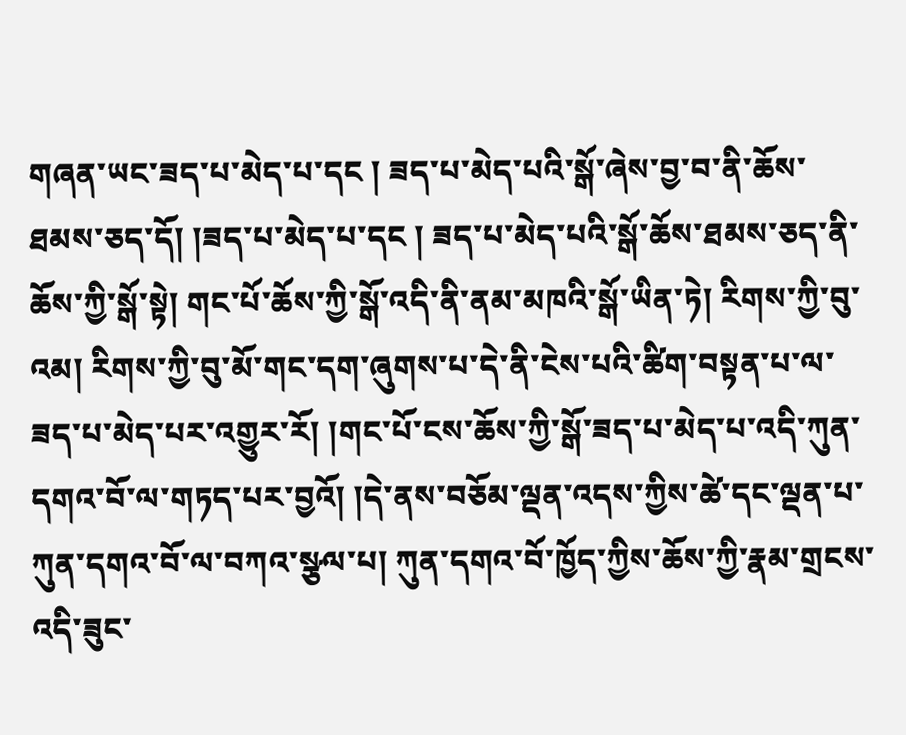གཞན་ཡང་ཟད་པ་མེད་པ་དང ། ཟད་པ་མེད་པའི་སྒོ་ཞེས་བྱ་བ་ནི་ཆོས་ཐམས་ཅད་དོ། །ཟད་པ་མེད་པ་དང ། ཟད་པ་མེད་པའི་སྒོ་ཆོས་ཐམས་ཅད་ནི་ཆོས་ཀྱི་སྒོ་སྟེ། གང་པོ་ཆོས་ཀྱི་སྒོ་འདི་ནི་ནམ་མཁའི་སྒོ་ཡིན་ཏེ། རིགས་ཀྱི་བུ་འམ། རིགས་ཀྱི་བུ་མོ་གང་དག་ཞུགས་པ་དེ་ནི་ངེས་པའི་ཚིག་བསྟན་པ་ལ་ཟད་པ་མེད་པར་འགྱུར་རོ། །གང་པོ་ངས་ཆོས་ཀྱི་སྒོ་ཟད་པ་མེད་པ་འདི་ཀུན་དགའ་བོ་ལ་གཏད་པར་བྱའོ། །དེ་ནས་བཅོམ་ལྡན་འདས་ཀྱིས་ཚེ་དང་ལྡན་པ་ཀུན་དགའ་བོ་ལ་བཀའ་སྩལ་པ། ཀུན་དགའ་བོ་ཁྱོད་ཀྱིས་ཆོས་ཀྱི་རྣམ་གྲངས་འདི་ཟུང་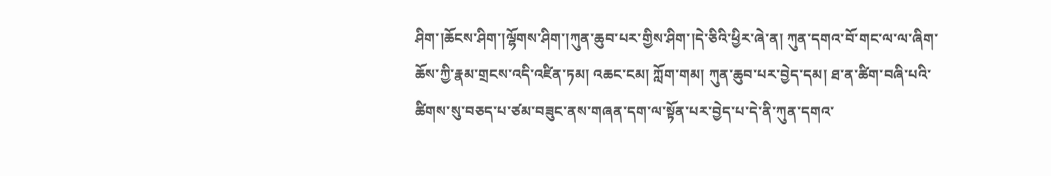ཤིག་།ཆོངས་ཤིག་།ལྷོགས་ཤིག་།ཀུན་ཆུབ་པར་གྱིས་ཤིག་།དེ་ཅིའི་ཕྱིར་ཞེ་ན། ཀུན་དགའ་བོ་གང་ལ་ལ་ཞིག་ཆོས་ཀྱི་རྣམ་གྲངས་འདི་འཛིན་ཏམ། འཆང་ངམ། ཀློག་གམ། ཀུན་ཆུབ་པར་བྱེད་དམ། ཐ་ན་ཚིག་བཞི་པའི་ཚིགས་སུ་བཅད་པ་ཙམ་བཟུང་ནས་གཞན་དག་ལ་སྟོན་པར་བྱེད་པ་དེ་ནི་ཀུན་དགའ་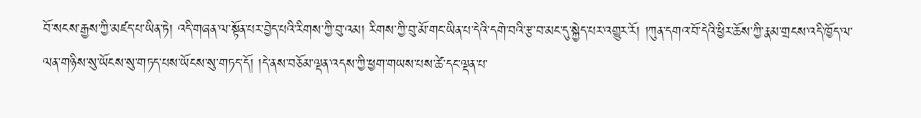བོ་སངས་རྒྱས་ཀྱི་མཛད་པ་ཡིན་ཏེ། འདི་གཞན་ལ་སྟོན་པར་བྱེད་པའི་རིགས་ཀྱི་བུ་འམ། རིགས་ཀྱི་བུ་མོ་གང་ཡིན་པ་དེའི་དགེ་བའི་རྩ་བ་མང་དུ་སྐྱེད་པར་འགྱུར་རོ། །ཀུན་དགའ་བོ་དེའི་ཕྱིར་ཆོས་ཀྱི་རྣམ་གྲངས་འདི་ཁྱོད་ལ་ལན་གཉིས་སུ་ཡོངས་སུ་གཏད་པས་ཡོངས་སུ་གཏད་དོ། །དེ་ནས་བཅོམ་ལྡན་འདས་ཀྱི་ཕྱག་གཡས་པས་ཚེ་དང་ལྡན་པ་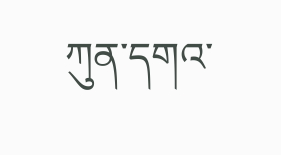ཀུན་དགའ་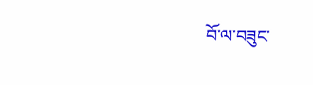བོ་ལ་བཟུང་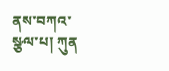ནས་བཀའ་སྩལ་པ། ཀུན